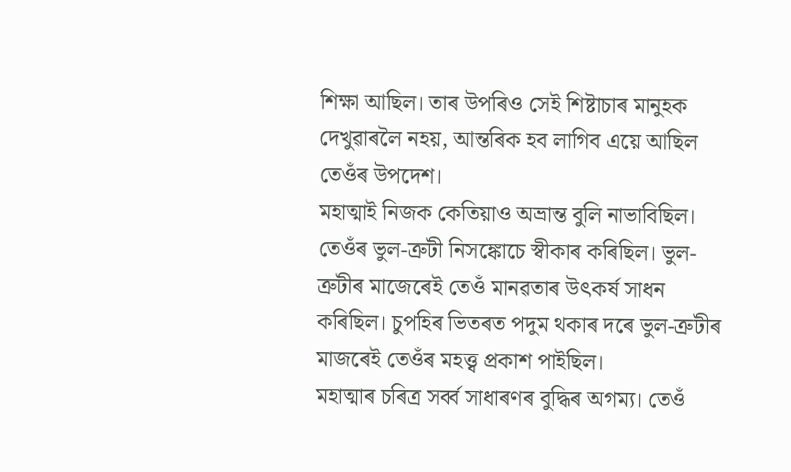শিক্ষা আছিল। তাৰ উপৰিও সেই শিষ্টাচাৰ মানুহক দেখুৱাৰলৈ নহয়, আন্তৰিক হব লাগিব এয়ে আছিল তেওঁৰ উপদেশ।
মহাত্মাই নিজক কেতিয়াও অভ্ৰান্ত বুলি নাভাবিছিল। তেওঁৰ ভুল-ত্ৰুটী নিসঙ্কোচে স্বীকাৰ কৰিছিল। ভুল-ত্ৰুটীৰ মাজেৰেই তেওঁ মানৱতাৰ উৎকৰ্ষ সাধন কৰিছিল। চুপহিৰ ভিতৰত পদুম থকাৰ দৰে ভুল-ত্ৰুটীৰ মাজৰেই তেওঁৰ মহত্ত্ব প্ৰকাশ পাইছিল।
মহাত্মাৰ চৰিত্ৰ সৰ্ব্ব সাধাৰণৰ বুদ্ধিৰ অগম্য। তেওঁ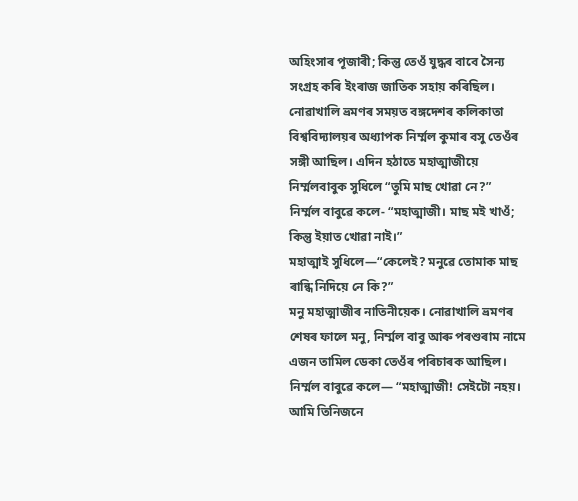অহিংসাৰ পূজাৰী; কিন্তু তেওঁ যুদ্ধৰ বাবে সৈন্য সংগ্ৰহ কৰি ইংৰাজ জাতিক সহায় কৰিছিল। নোৱাখালি ভ্ৰমণৰ সময়ত বঙ্গদেশৰ কলিকাতা বিশ্ববিদ্যালয়ৰ অধ্যাপক নিৰ্ম্মল কুমাৰ বসু তেওঁৰ সঙ্গী আছিল। এদিন হঠাতে মহাত্মাজীয়ে নিৰ্ম্মলবাবুক সুধিলে “তুমি মাছ খোৱা নে?”
নিৰ্ম্মল বাবুৱে কলে- “মহাত্মাজী। মাছ মই খাওঁ; কিন্তু ইয়াত খোৱা নাই।”
মহাত্মাই সুধিলে—“কেলেই? মনুৱে তোমাক মাছ ৰান্ধি নিদিয়ে নে কি?”
মনু মহাত্মাজীৰ নাতিনীয়েক। নোৱাখালি ভ্ৰমণৰ শেষৰ ফালে মনু, নিৰ্ম্মল বাবু আৰু পৰশুৰাম নামে এজন তামিল ডেকা তেওঁৰ পৰিচাৰক আছিল।
নিৰ্ম্মল বাবুৱে কলে— “মহাত্মাজী! সেইটো নহয়। আমি তিনিজনে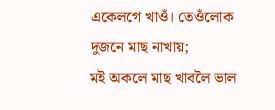একেলগে খাওঁ। তেওঁলোক দুজনে মাছ নাখায়;
মই অকলে মাছ খাবলৈ ভাল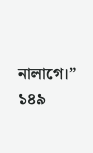নালাগে।”
১৪৯